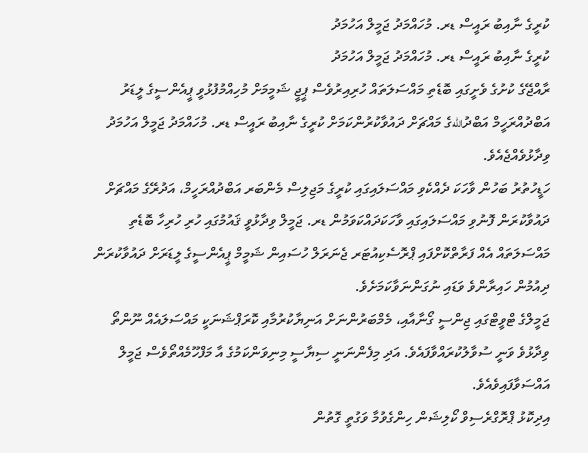ކުރީގެ ނާއިބު ރައީސް ޑރ. މުހައްމަދު ޖަމީލް އަހުމަދު
ކުރީގެ ނާއިބު ރައީސް ޑރ. މުހައްމަދު ޖަމީލް އަހުމަދު
ރާއްޖޭގެ ކުށުގެ ވެށީގައި ބޮޑެތި މައްސަލަތައް ހުރިއިރުވެސް ޕީޖީ ޝަމީމަށް މުހިއްމުފުޅުވީ ޕީއެންސީގެ ލީޑަރު އަބްދުއްރަހީމް އަބްދުاللهގެ މައްޗަށް ދައުވާކުރުންކަމަށް ކުރީގެ ނާއިބު ރައީސް ޑރ. މުހައްމަދު ޖަމީލް އަހުމަދު ވިދާޅުވެއްޖެއެވެ.
ހަޑީހުތުރު ބަހުން ވާހަކަ ދެއްކެވި މައްސަލައިގައި ކުރީގެ މަޖިލިސް މެންބަރ އަބްދުއްރަހީމް، އަދުރޭގެ މައްޗަށް ދައުވާކުރަން ފޮނުވި މައްސަލައިގައި ވާހަކަދައްކަވަމުން ޑރ. ޖަމީލް ވިދާޅުވީ ޤައުމުގައި ހުރި ހުރިހާ ބޮޑެތި މައްސަލަތައް އެއް ފަރާތްކޮށްފައި ޕްރޮސެކިއުޓަރ ޖެނަރަލް ހުސައިން ޝަމީމް ޕީއެންސީގެ ލީޑަރަށް ދައުވާކުރަން ދިއުމުން ހައިރާންވެ ވަޑައި ނުގަންނަވާކަމަށެވެ.
ޖަމީލްގެ ޓްވީޓްގައި ޖިންސީ ގޯނާއާއި، މެމްބަރުންނަށް އަނިޔާކުރުމާއި ކޮރަޕްޝަނަކީ މައްސަލައެއް ނޫންތޯ ވިދާޅުވެ ވަނީ ސުވާލުކުރައްވާފައެވެ. އަދި މިފެންނަނީ ސިޔާސީ މިނިވަންކަމުގެ އާ މަފްހޫމެއްތޯވެސް ޖަމީލް އައްސަވާފައިވެއެވެ.
އިދިކޮޅު ޕްރޮގްރެސިވް ކޯލިޝަން ހިންގެވުމާ ވަގުތީ ގޮތުން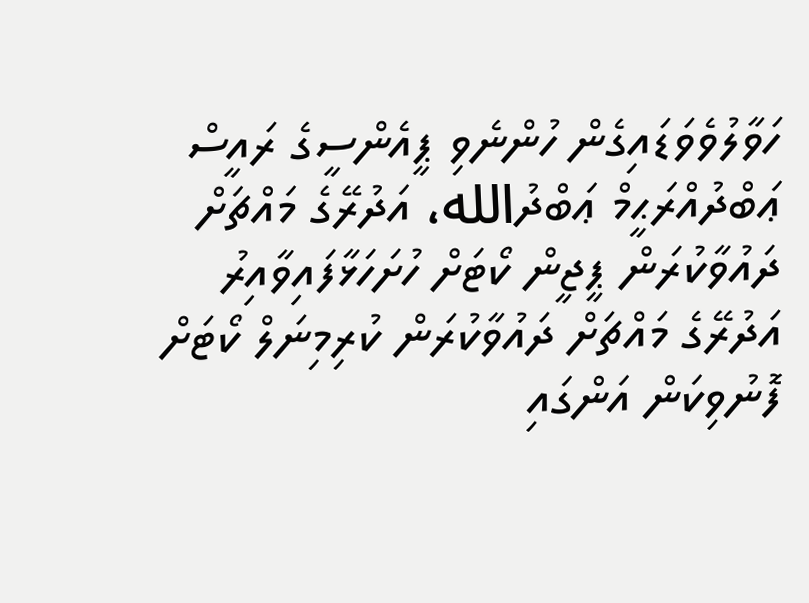ހަވާލުވެވަޑައިގެން ހުންނެވި ޕީއެންސީގެ ރައީސް ޢަބްދުއްރަޙީމް ޢަބްދުالله، އަދުރޭގެ މައްޗަށް ދައުވާކުރަން ޕީޖީން ކޯޓަށް ހުށަހަޅާފައިވާއިރު އަދުރޭގެ މައްޗަށް ދައުވާކުރަން ކުރިމިނަލް ކޯޓަށް ފޮނުވިކަން އަންގައި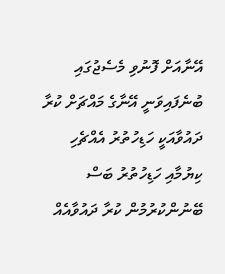އޭނާއަށް ފޮނުވި މެސެޖުގައި ބުނެފައިވަނީ އޭނާގެ މައްޗަށް ކުރާ ދައުވާއަކީ ހަޑިހުތުރު އެއްޗެހި ކިޔުމާއި ހަޑިހުތުރު ބަސް ބޭނުންކުރުމުން ކުރާ ދައުވާއެއް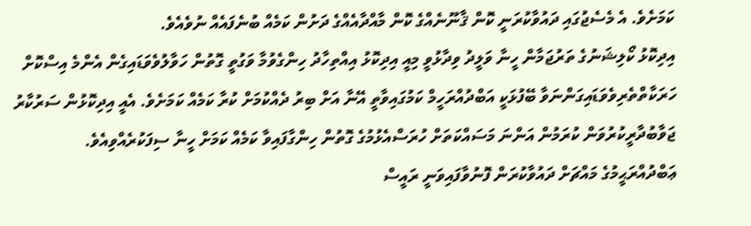ކަމަށެވެ. އެ މެސެޖުގައި ދައުވާކުރަނީ ކޮން ޤާނޫނެއްގެ ކޮން މާއްދާއެއްގެ ދަށުން ކަމެއް ބުނެފައެއް ނުވެއެވެ.
އިދިކޮޅު ކޯލިޝަނުގެ ތަރުޖަމާން ހީނާ ވަލީދު ވިދާޅުވީ މިއީ އިދިކޮޅު އިއްތިހާދު ހިންގެވުމާ ވަގުތީ ގޮތުން ހަވާލުވެވަޑައިގެން އެންމެ އިސްކޮށް ހަރަކާތްތެރިވެވަޑައިގަންނަވާ ބޭފުޅަކީ އަބްދުއްރަހީމް ކަމުގައިވާތީ އޭނާ އަށް ބިރު ދެއްކުމަށް ކުރާ ކަމެއް ކަމަށެވެ. އެއީ އިދިކޮޅުން ސަރުކާރު ޖަވާބުދާރީކުރުވަން ކުރަމުން އަންނަ މަސައްކަތަށް ހުރަސްއެޅުމުގެ ގޮތުން ހިންގާފައިވާ ކަމެއް ކަމަށް ހީނާ ސިފަކުރެއްވިއެވެ.
ޢަބްދުއްރަޙީމުގެ މައްޗަށް ދައުވާކުރަން ފޮނުވާފައިވަނީ ރައީސް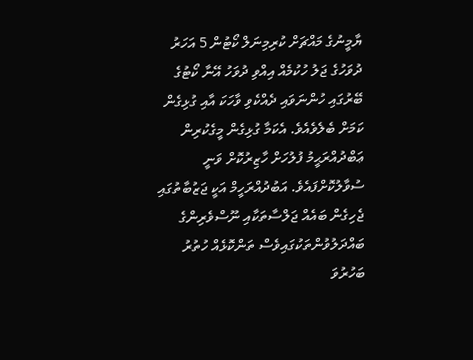ޔާމީނުގެ މައްޗަށް ކުރިމިނަލް ކޯޓުން 5 އަހަރު ދުވަހުގެ ޖަލު ހުކުމެއް އިއްވި ދުވަހު އޭނާ ކޯޓުގެ ބޭރުގައި ހުންނަވައި ދެއްކެވި ވާހަކަ އާއި ގުޅިގެން ކަމަށް ބެލެވެއެވެ. އެކަމާ ގުޅިގެން މީގެކުރިން ޢަބްދުއްރަޙީމު ފުލުހަށް ހާޒިރުކޮށް ވަނީ ސުވާލުކޮށްފައެވެ. އަބުދުއްރަހީމް އަކީ ޖަޒުބާތުގައި ޖެހިގެން ބައެއް ޖަލްސާތަކާއި ނޫސްވެރިންގެ ބައްދަލުވުންތަކުގައިވެސް ތަންކޮޅެއް ހުތުރު ބަހުރުވަ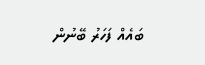ބައެއް ފަހަރު ބޭނުން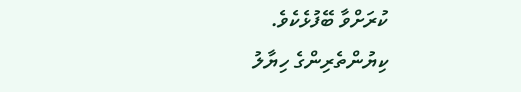ކުރަށްވާ ބޭފުޅެކެވެ.
ކިޔުންތެރިންގެ ހިޔާލު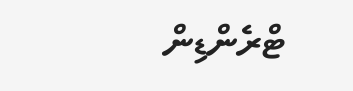ޓްރެންޑިން